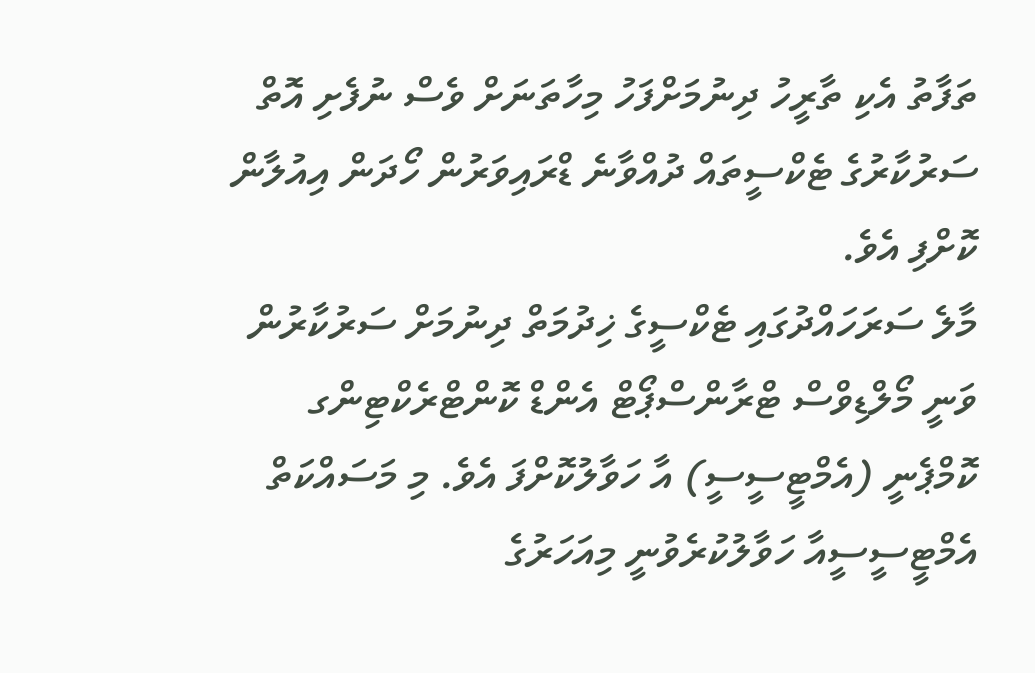ތަފާތު އެކި ތާރީހު ދިނުމަށްފަހު މިހާތަނަށް ވެސް ނުފެށި އޮތް ސަރުކާރުގެ ޓެކްސީތައް ދުއްވާނެ ޑްރައިވަރުން ހޯދަން އިއުލާން ކޮށްފި އެވެ.
މާލެ ސަރަހައްދުގައި ޓެކްސީގެ ޚިދުމަތް ދިނުމަށް ސަރުކާރުން ވަނީ މޯލްޑިވްސް ޓްރާންސްޕޯޓް އެންޑް ކޮންޓްރެކްޓިންގ ކޮމްޕެނީ (އެމްޓީސީސީ) އާ ހަވާލުކޮށްފަ އެވެ. މި މަސައްކަތް އެމްޓީސީސީއާ ހަވާލުކުރެވުނީ މިއަހަރުގެ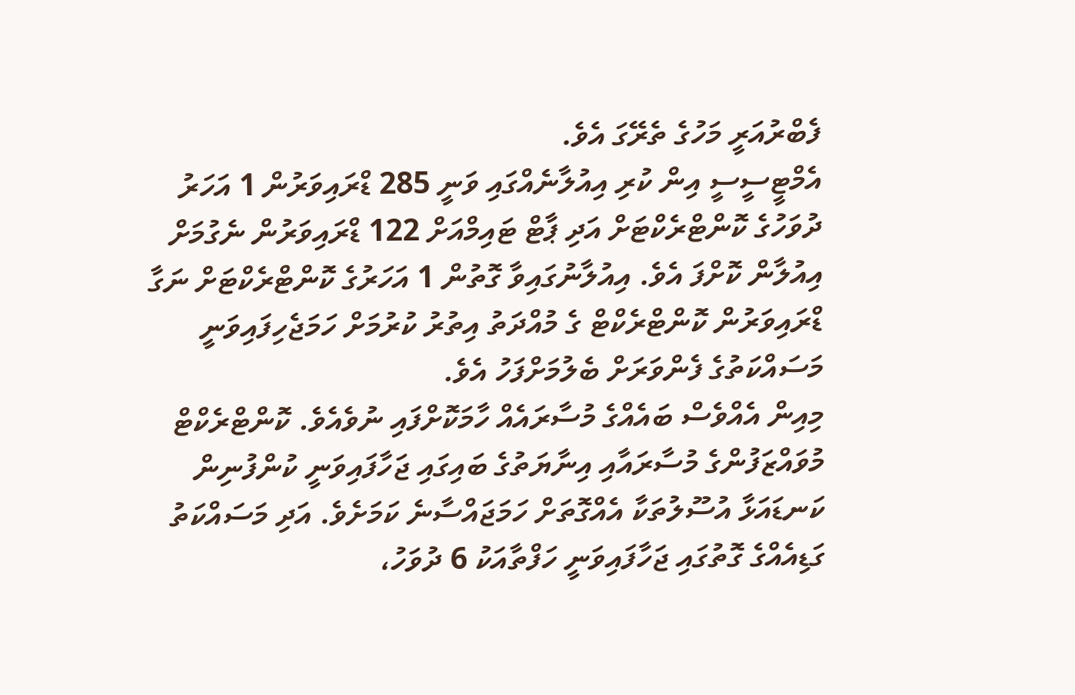ފެބްރުއަރީ މަހުގެ ތެރޭގަ އެވެ.
އެމްޓީސީސީ އިން ކުރި އިއުލާނެއްގައި ވަނީ 285 ޑްރައިވަރުން 1 އަހަރު ދުވަހުގެ ކޮންޓްރެކްޓަށް އަދި ޕާޓް ޓައިމްއަށް 122 ޑްރައިވަރުން ނެގުމަށް އިއުލާން ކޮށްފަ އެވެ. އިއުލާނުގައިވާ ގޮތުން 1 އަހަރުގެ ކޮންޓްރެކްޓަށް ނަގާ ޑްރައިވަރުން ކޮންޓްރެކްޓް ގެ މުއްދަތު އިތުރު ކުރުމަށް ހަމަޖެހިފައިވަނީ މަސައްކަތުގެ ފެންވަރަށް ބެލުމަށްފަހު އެވެ.
މިއިން އެއްވެސް ބައެއްގެ މުސާރައެއް ހާމަކޮށްފައި ނުވެއެވެ. ކޮންޓްރެކްޓް މުވައްޒަފުންގެ މުސާރައާއި އިނާޔަތުގެ ބައިގައި ޖަހާފައިވަނީ ކުންފުނިން ކަނޑައަޅާ އުސޫލުތަކާ އެއްގޮތަށް ހަމަޖައްސާނެ ކަމަށެވެ. އަދި މަސައްކަތު ގަޑިއެއްގެ ގޮތުގައި ޖަހާފައިވަނީ ހަފްތާއަކު 6 ދުވަހު،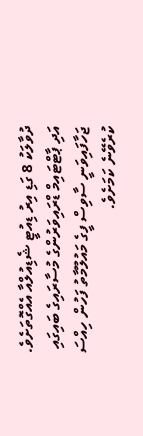ދުވާލަކު 8 ގަޑި އިރު ޑިއުޓީ ޝެޑިއުލްއާ އެއްގޮތަށެވެ.
އަދި ޕާޓްޓައިމް ޑްރައިވަރުންގެ މުސާރައިގެ ބައިގައި ޖަހާފައިވަނީ ސާވިސް ފީގެ މައުލޫމާތު ފަހުން ހިއްސަ ކުރެވޭނެ ކަމަށެވެ.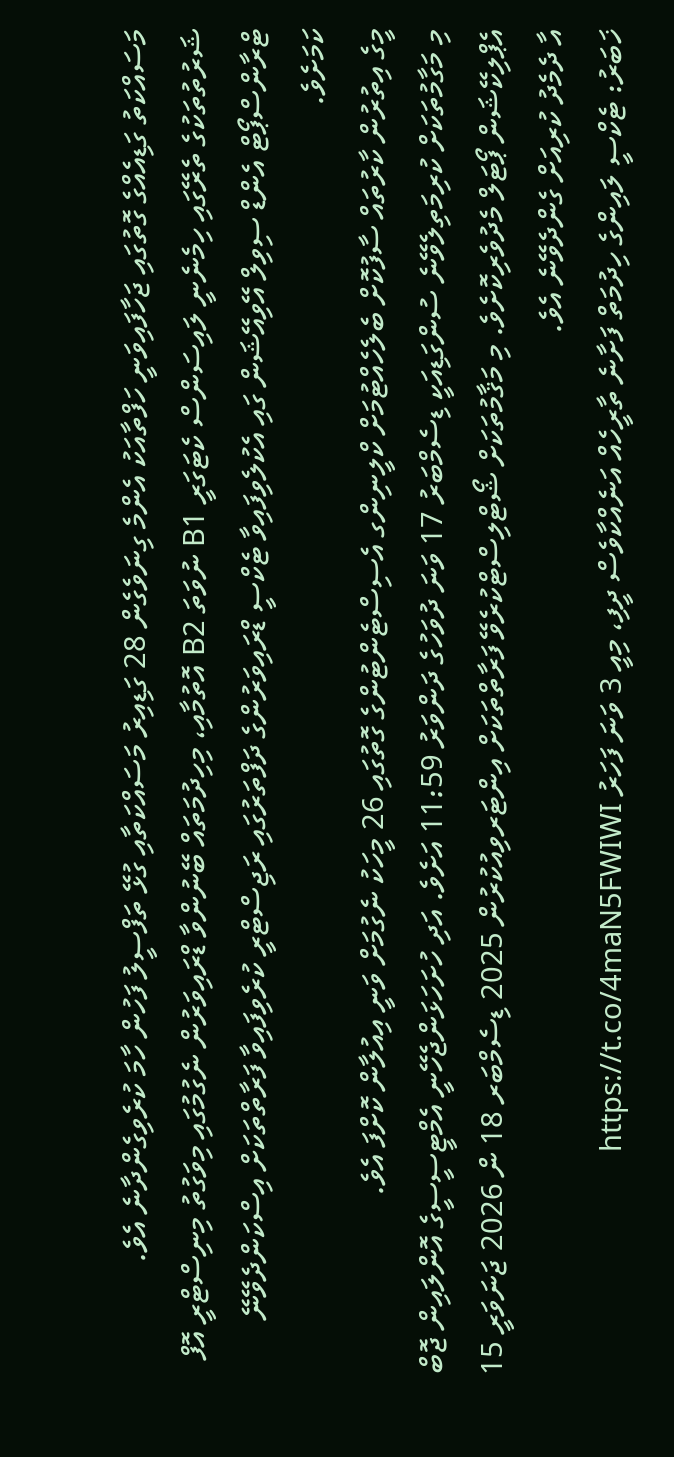މަސައްކަތު ގަޑިއެއްގެ ގޮތުގައި ޖަހާފައިވަނީ ހަފްތާއަކު އެންމެ ގިނަވެގެން 28 ގަޑިއިރު މަސައްކަތާއި ގުޅޭ ތަފްސީލު ފަހުން ހާމަ ކުރެވިގެންދާނެ އެވެ.
ޝަރުތުތަކުގެ ތެރޭގައި ހިމެނެނީ ލައިސަންސް ކެޓަގަރީ B1 ނުވަތަ B2 އޮތުމާއި، މިހިދުމަތައް ބޭނުންވާ ޑްރައިވަރުން ނެގުމުގައި މިވަގުތު މިނިސްޓްރީ އޮފް ޓްރާންސްޕޯޓް އެންޑް ސިވިލް އޭވިއޭޝަން ގައި އެކުލެވިފައިވާ ޓެކްސީ ޑްރައިވަރުންގެ ދަފްތަރުގައި ރަޖިސްޓްރީ ކުރެވިފައިވާ ފަރާތްތަކަށް އިސްކަންދެވޭނޭ ކަމަށެވެ.
މީގެ އިތުރުން ކާރުތައް ސާފުކޮށް ބެލެހެއްޓުމަށް ކްލީނިންގ އެސިސްޓެންޓުންގެ ގޮތުގައި 26 މީހަކު ނެގުމަށް ވަނީ އިއުލާން ކޮށްފަ އެވެ.
މި މަގާމުތަކަށް ކުރިމަތިލެވޭނެ ސުންގަޑިއަކީ ޑިސެމްބަރު 17 ވަނަ ދުވަހުގެ ދަންވަރު 11:59 އަށެވެ. އަދި ހުށަހަޅަންޖެހޭނީ އެމްޓީސީސީގެ އޮންލައިން ޖޮބް އެޕްލިކޭޝަން ޕޯޓަލް މެދުވެރިކޮށެވެ. މި މަޤާމުތަކަށް ޝޯޓްލިސްޓްކުރެވޭ ފަރާތްތަކަށް އިންޓަރވިއުކުރުން 2025 ޑިސެމްބަރ 18 ން 2026 ޖަނަވަރީ 15 އާ ދެމެދު ކުރިއަށް ގެންދެވޭނެ އެވެ.
ޚަބަރު: ޓެކްސީ ލައިންގެ ހިދުމަތް ފަށާނެ ތާރީހެއް އަނެއްކާވެސް ދީފި، މިއީ 3 ވަނަ ފަހަރު https://t.co/4maN5FWIWI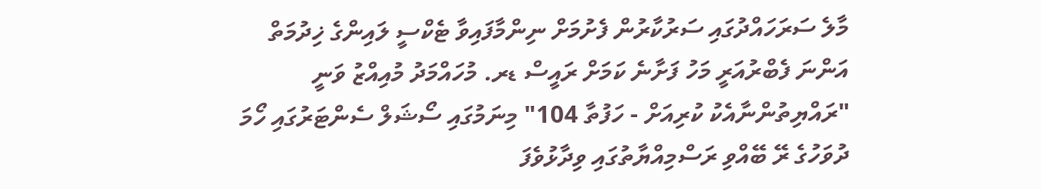މާލެ ސަރަހައްދުގައި ސަރުކާރުން ފެށުމަށް ނިންމާފައިވާ ޓެކްސީ ލައިންގެ ޚިދުމަތް އަންނަ ފެބްރުއަރީ މަހު ފަށާނެ ކަމަށް ރައީސް ޑރ. މުހައްމަދު މުއިއްޒު ވަނީ "ރައްޔިތުންނާއެކު ކުރިއަށް - ހަފުތާ 104" މިނަމުގައި ސޯޝަލް ސެންޓަރުގައި ހޯމަ ދުވަހުގެ ރޭ ބޭއްވި ރަސްމިއްޔާތުގައި ވިދާޅުވެފަ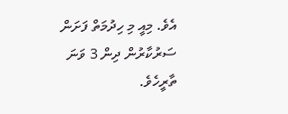އެވެ. މިއީ މި ހިދުމަތް ފަށަން ސަރުކާރުން ދިން 3 ވަނަ ތާރީހެވެ.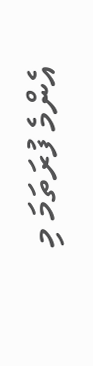އެންމެ ފުރަތަމަ މި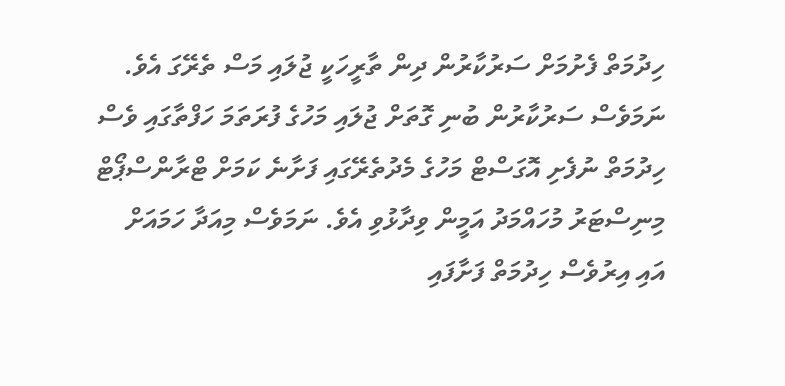ހިދުމަތް ފެށުމަށް ސަރުކާރުން ދިން ތާރީހަކީ ޖުލައި މަސް ތެރޭގަ އެވެ. ނަމަވެސް ސަރުކާރުން ބުނި ގޮތަށް ޖުލައި މަހުގެ ފުރަތަމަ ހަފްތާގައި ވެސް ހިދުމަތް ނުފެށި އޮގަސްޓް މަހުގެ މެދުތެރޭގައި ފަށާނެ ކަމަށް ޓްރާންސްޕޯޓް މިނިސްޓަރު މުހައްމަދު އަމީން ވިދާޅުވި އެވެ. ނަމަވެސް މިއަދާ ހަމައަށް އައި އިރުވެސް ހިދުމަތް ފަށާފައި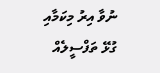ނުވާ އިރު މިކަމާއި ގުޅޭ ތަފްސީލެއް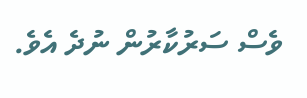ވެސް ސަރުކާރުން ނުދެ އެވެ.